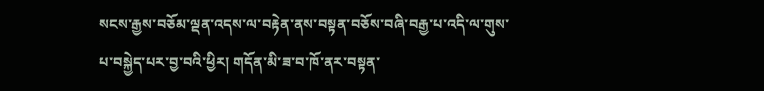སངས་རྒྱས་བཅོམ་ལྡན་འདས་ལ་བརྟེན་ནས་བསྟན་བཅོས་བཞི་བརྒྱ་པ་འདི་ལ་གུས་པ་བསྐྱེད་པར་བྱ་བའི་ཕྱིར། གདོན་མི་ཟ་བ་ཁོ་ནར་བསྟན་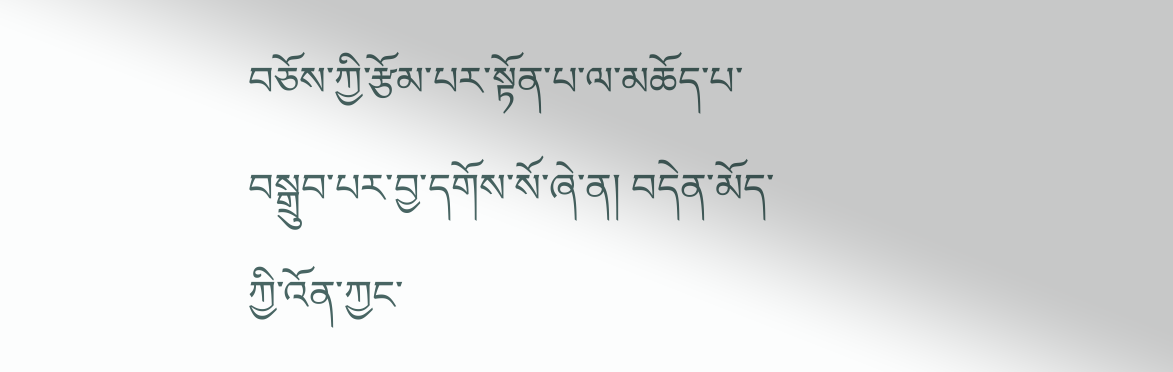བཅོས་ཀྱི་རྩོམ་པར་སྟོན་པ་ལ་མཆོད་པ་བསྒྲུབ་པར་བྱ་དགོས་སོ་ཞེ་ན། བདེན་མོད་ཀྱི་འོན་ཀྱང་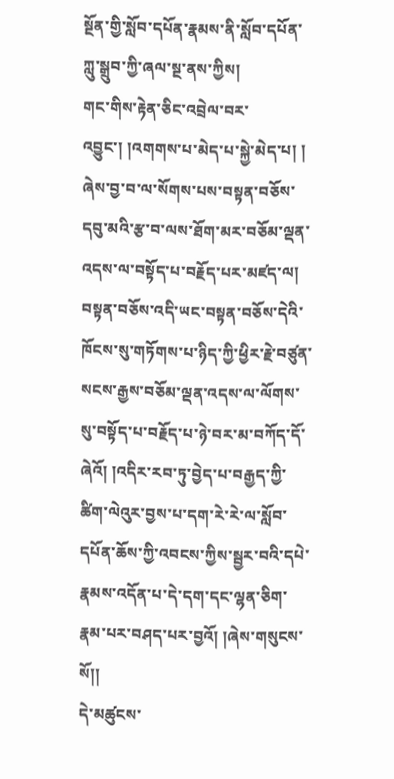སྔོན་གྱི་སློབ་དཔོན་རྣམས་ནི་སློབ་དཔོན་ཀླུ་སྒྲུབ་ཀྱི་ཞལ་སྔ་ནས་ཀྱིས།
གང་གིས་རྟེན་ཅིང་འབྲེལ་བར་འབྱུང་། །འགགས་པ་མེད་པ་སྐྱེ་མེད་པ། །
ཞེས་བྱ་བ་ལ་སོགས་པས་བསྟན་བཅོས་དབུ་མའི་རྩ་བ་ལས་ཐོག་མར་བཅོམ་ལྡན་འདས་ལ་བསྟོད་པ་བརྗོད་པར་མཛད་ལ། བསྟན་བཅོས་འདི་ཡང་བསྟན་བཅོས་དེའི་ཁོངས་སུ་གཏོགས་པ་ཉིད་ཀྱི་ཕྱིར་རྗེ་བཙུན་སངས་རྒྱས་བཅོམ་ལྡན་འདས་ལ་ལོགས་སུ་བསྟོད་པ་བརྗོད་པ་ཉེ་བར་མ་བཀོད་དོ་ཞེའོ། །འདིར་རབ་ཏུ་བྱེད་པ་བརྒྱད་ཀྱི་ཚིག་ལེའུར་བྱས་པ་དག་རེ་རེ་ལ་སློབ་དཔོན་ཆོས་ཀྱི་འབངས་ཀྱིས་སྦྱར་བའི་དཔེ་རྣམས་འདོན་པ་དེ་དག་དང་ལྷན་ཅིག་རྣམ་པར་བཤད་པར་བྱའོ། །ཞེས་གསུངས་སོ།།
དེ་མཚུངས་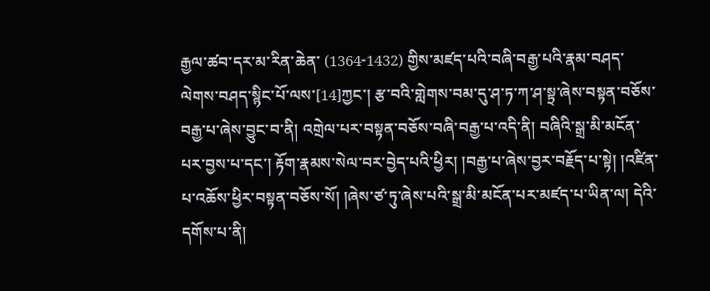རྒྱལ་ཚབ་དར་མ་རིན་ཆེན་ (1364-1432) གྱིས་མཛད་པའི་བཞི་བརྒྱ་པའི་རྣམ་བཤད་ལེགས་བཤད་སྙིང་པོ་ལས་[14]ཀྱང་། རྩ་བའི་གླེགས་བམ་དུ་ཤ་ཏ་ཀ་ཤ་སྟྲ་ཞེས་བསྟན་བཅོས་བརྒྱ་པ་ཞེས་བྱུང་བ་ནི། འགྲེལ་པར་བསྟན་བཅོས་བཞི་བརྒྱ་པ་འདི་ནི། བཞིའི་སྒྲ་མི་མངོན་པར་བྱས་པ་དང་། རྟོག་རྣམས་སེལ་བར་བྱེད་པའི་ཕྱིར། །བརྒྱ་པ་ཞེས་བྱར་བརྗོད་པ་སྟེ། །འཛིན་པ་འཆོས་ཕྱིར་བསྟན་བཅོས་སོ། །ཞེས་ཙ་ཏུ་ཞེས་པའི་སྒྲ་མི་མངོན་པར་མཛད་པ་ཡིན་ལ། དེའི་དགོས་པ་ནི།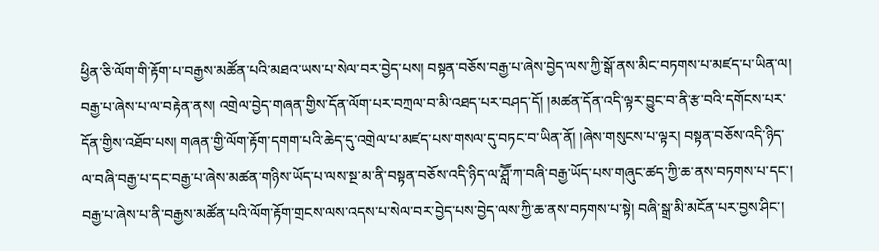ཕྱིན་ཅི་ལོག་གི་རྟོག་པ་བརྒྱས་མཚོན་པའི་མཐའ་ཡས་པ་སེལ་བར་བྱེད་པས། བསྟན་བཅོས་བརྒྱ་པ་ཞེས་བྱེད་ལས་ཀྱི་སྒོ་ནས་མིང་བཏགས་པ་མཛད་པ་ཡིན་ལ། བརྒྱ་པ་ཞེས་པ་ལ་བརྟེན་ནས། འགྲེལ་བྱེད་གཞན་གྱིས་དོན་ལོག་པར་བཀྲལ་བ་མི་འཐད་པར་བཤད་དོ། །མཚན་དོན་འདི་ལྟར་བྱུང་བ་ནི་རྩ་བའི་དགོངས་པར་དོན་གྱིས་འཐོབ་པས། གཞན་གྱི་ལོག་རྟོག་དགག་པའི་ཆེད་དུ་འགྲེལ་པ་མཛད་པས་གསལ་དུ་བཏང་བ་ཡིན་ནོ། །ཞེས་གསུངས་པ་ལྟར། བསྟན་བཅོས་འདི་ཉིད་ལ་བཞི་བརྒྱ་པ་དང་བརྒྱ་པ་ཞེས་མཚན་གཉིས་ཡོད་པ་ལས་སྔ་མ་ནི་བསྟན་བཅོས་འདི་ཉིད་ལ་ཤླཽ་ཀ་བཞི་བརྒྱ་ཡོད་པས་གཞུང་ཚད་ཀྱི་ཆ་ནས་བཏགས་པ་དང་། བརྒྱ་པ་ཞེས་པ་ནི་བརྒྱས་མཚོན་པའི་ལོག་རྟོག་གྲངས་ལས་འདས་པ་སེལ་བར་བྱེད་པས་བྱེད་ལས་ཀྱི་ཆ་ནས་བཏགས་པ་སྟེ། བཞི་སྒྲ་མི་མངོན་པར་བྱས་ཤིང་།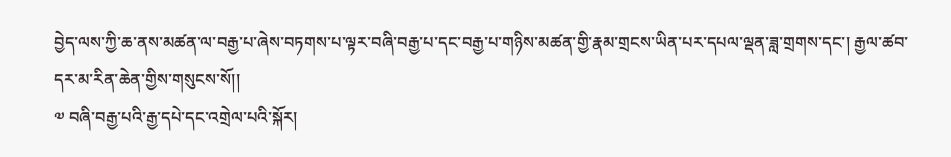བྱེད་ལས་ཀྱི་ཆ་ནས་མཚན་ལ་བརྒྱ་པ་ཞེས་བཏགས་པ་ལྟར་བཞི་བརྒྱ་པ་དང་བརྒྱ་པ་གཉིས་མཚན་གྱི་རྣམ་གྲངས་ཡིན་པར་དཔལ་ལྡན་ཟླ་གྲགས་དང་། རྒྱལ་ཚབ་དར་མ་རིན་ཆེན་གྱིས་གསུངས་སོ།།
༧ བཞི་བརྒྱ་པའི་རྒྱ་དཔེ་དང་འགྲེལ་པའི་སྐོར།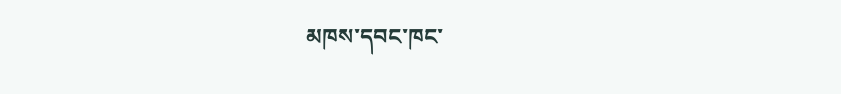མཁས་དབང་ཁང་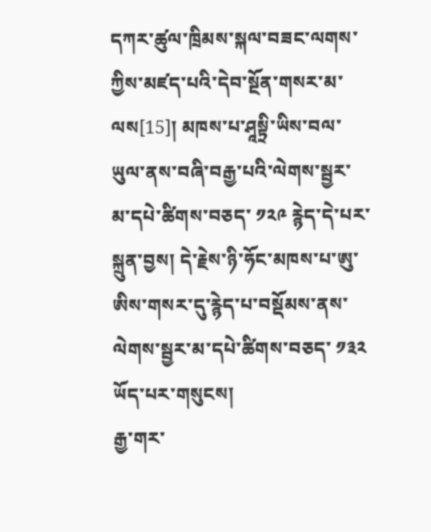དཀར་ཚུལ་ཁྲིམས་སྐལ་བཟང་ལགས་ཀྱིས་མཛད་པའི་དེབ་སྔོན་གསར་མ་ལས[15]། མཁས་པ་ཤཱསྟྲི་ཡིས་བལ་ཡུལ་ནས་བཞི་བརྒྱ་པའི་ལེགས་སྦྱར་མ་དཔེ་ཚིགས་བཅད་ ༡༢༩ རྙེད་དེ་པར་སྐྲུན་བྱས། དེ་རྗེས་ཉི་ཧོང་མཁས་པ་ཨུ་ཨིས་གསར་དུ་རྙེད་པ་བསྡོམས་ནས་ལེགས་སྦྱར་མ་དཔེ་ཚིགས་བཅད་ ༡༣༢ ཡོད་པར་གསུངས།
རྒྱ་གར་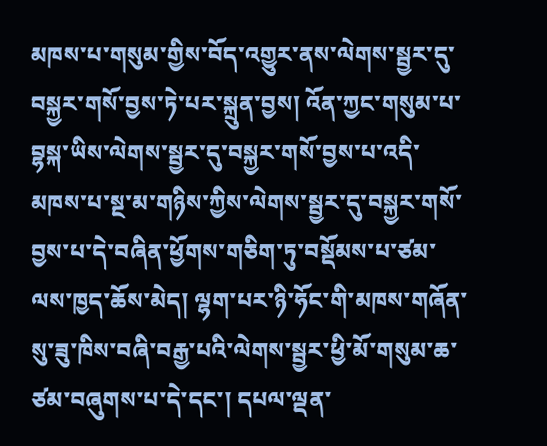མཁས་པ་གསུམ་གྱིས་བོད་འགྱུར་ནས་ལེགས་སྦྱར་དུ་བསྐྱར་གསོ་བྱས་ཏེ་པར་སྐྲུན་བྱས། འོན་ཀྱང་གསུམ་པ་བྷསྐ་ཡིས་ལེགས་སྦྱར་དུ་བསྐྱར་གསོ་བྱས་པ་འདི་མཁས་པ་སྔ་མ་གཉིས་ཀྱིས་ལེགས་སྦྱར་དུ་བསྐྱར་གསོ་བྱས་པ་དེ་བཞིན་ཕྱོགས་གཅིག་ཏུ་བསྡོམས་པ་ཙམ་ལས་ཁྱད་ཆོས་མེད། ལྷག་པར་ཉི་ཧོང་གི་མཁས་གཞོན་སུ་ཟུ་ཁིས་བཞི་བརྒྱ་པའི་ལེགས་སྦྱར་ཕྱི་མོ་གསུམ་ཆ་ཙམ་བཞུགས་པ་དེ་དང་། དཔལ་ལྡན་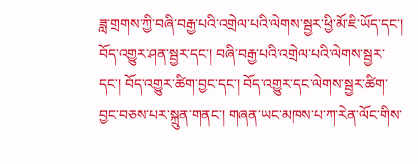ཟླ་གྲགས་ཀྱི་བཞི་བརྒྱ་པའི་འགྲེལ་པའི་ལེགས་སྦྱར་ཕྱི་མོ་ཇི་ཡོད་དང་། བོད་འགྱུར་ཤན་སྦྱར་དང་། བཞི་བརྒྱ་པའི་འགྲེལ་པའི་ལེགས་སྦྱར་དང་། བོད་འགྱུར་ཚིག་བྱང་དང་། བོད་འགྱུར་དང་ལེགས་སྦྱར་ཚིག་བྱང་བཅས་པར་སྐྲུན་གནང་། གཞན་ཡང་མཁས་པ་ཀ་རེན་ལོང་གིས་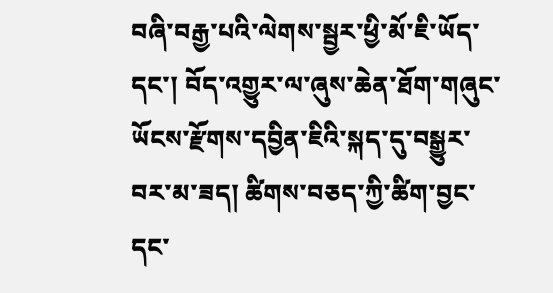བཞི་བརྒྱ་པའི་ལེགས་སྦྱར་ཕྱི་མོ་ཇི་ཡོད་དང་། བོད་འགྱུར་ལ་ཞུས་ཆེན་ཐོག་གཞུང་ཡོངས་རྫོགས་དབྱིན་ཇིའི་སྐད་དུ་བསྒྱུར་བར་མ་ཟད། ཚིགས་བཅད་ཀྱི་ཚིག་བྱང་དང་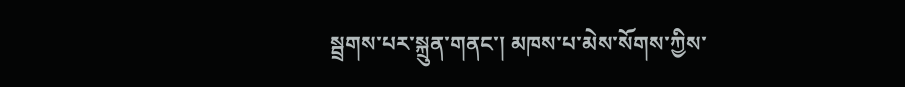སྦྲགས་པར་སྐྲུན་གནང་། མཁས་པ་མེས་སོགས་ཀྱིས་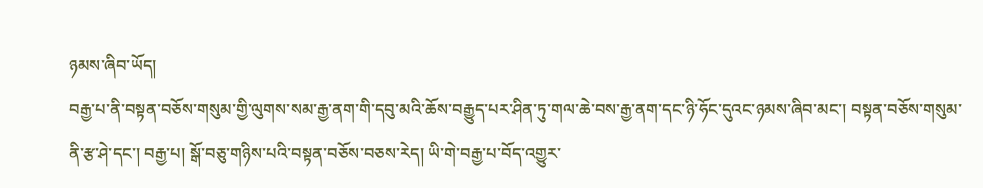ཉམས་ཞིབ་ཡོད།
བརྒྱ་པ་ནི་བསྟན་བཅོས་གསུམ་གྱི་ལུགས་སམ་རྒྱ་ནག་གི་དབུ་མའི་ཆོས་བརྒྱུད་པར་ཤིན་ཏུ་གལ་ཆེ་བས་རྒྱ་ནག་དང་ཉི་ཧོང་དུའང་ཉམས་ཞིབ་མང་། བསྟན་བཅོས་གསུམ་ནི་རྩ་ཤེ་དང་། བརྒྱ་པ། སྒོ་བཅུ་གཉིས་པའི་བསྟན་བཅོས་བཅས་རེད། ཡི་གེ་བརྒྱ་པ་བོད་འགྱུར་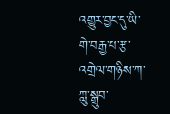འགྱུར་བྱང་དུ་ཡི་གེ་བརྒྱ་པ་རྩ་འགྲེལ་གཉིས་ཀ་ཀླུ་སྒྲུབ་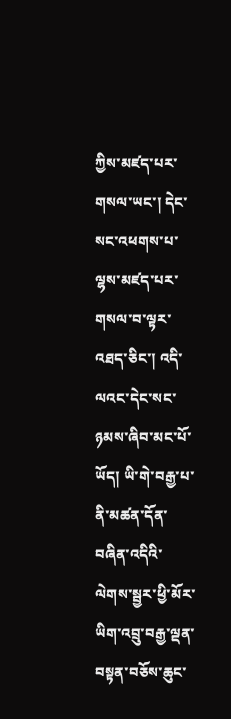ཀྱིས་མཛད་པར་གསལ་ཡང་། དེང་སང་འཕགས་པ་ལྷས་མཛད་པར་གསལ་བ་ལྟར་འཐད་ཅིང་། འདི་ལའང་དེང་སང་ཉམས་ཞིབ་མང་པོ་ཡོད། ཡི་གེ་བརྒྱ་པ་ནི་མཚན་དོན་བཞིན་འདིའི་ལེགས་སྦྱར་ཕྱི་མོར་ཡིག་འབྲུ་བརྒྱ་ལྡན་བསྟན་བཅོས་ཆུང་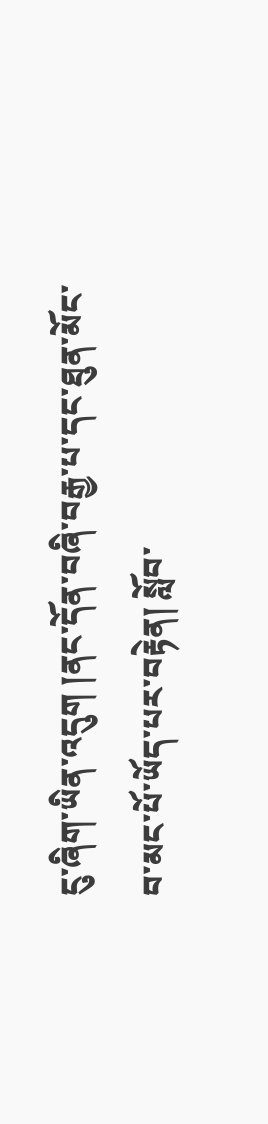ངུ་ཞིག་ཡིན་འདུག །ནང་དོན་བཞི་བརྒྱ་པ་དང་ཐུན་མོང་བ་མང་པོ་ཡོད་པར་བརྟེན། སློབ་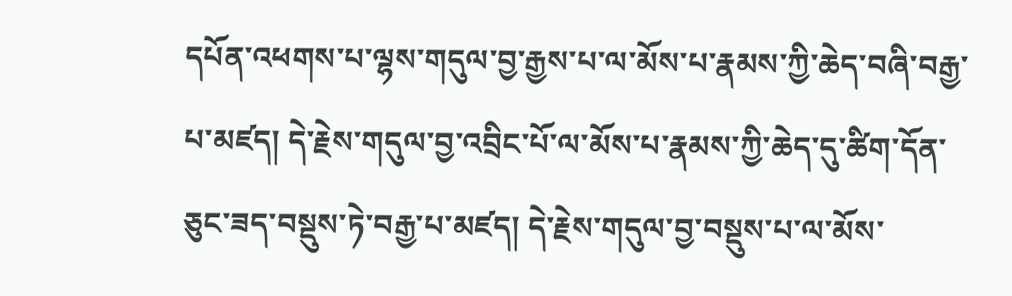དཔོན་འཕགས་པ་ལྷས་གདུལ་བྱ་རྒྱས་པ་ལ་མོས་པ་རྣམས་ཀྱི་ཆེད་བཞི་བརྒྱ་པ་མཛད། དེ་རྗེས་གདུལ་བྱ་འབྲིང་པོ་ལ་མོས་པ་རྣམས་ཀྱི་ཆེད་དུ་ཚིག་དོན་ཅུང་ཟད་བསྡུས་ཏེ་བརྒྱ་པ་མཛད། དེ་རྗེས་གདུལ་བྱ་བསྡུས་པ་ལ་མོས་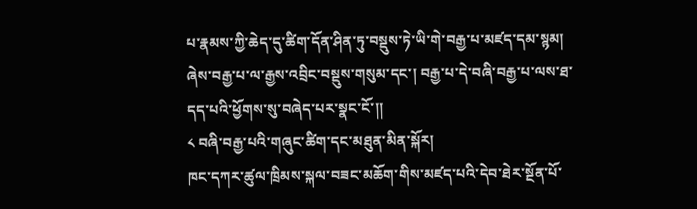པ་རྣམས་ཀྱི་ཆེད་དུ་ཚིག་དོན་ཤིན་ཏུ་བསྡུས་ཏེ་ཡི་གེ་བརྒྱ་པ་མཛད་དམ་སྙམ། ཞེས་བརྒྱ་པ་ལ་རྒྱས་འབྲིང་བསྡུས་གསུམ་དང་། བརྒྱ་པ་དེ་བཞི་བརྒྱ་པ་ལས་ཐ་དད་པའི་ཕྱོགས་སུ་བཞེད་པར་སྣང་ངོ་།།
༨ བཞི་བརྒྱ་པའི་གཞུང་ཚིག་དང་མཐུན་མིན་སྐོར།
ཁང་དཀར་ཚུལ་ཁྲིམས་སྐལ་བཟང་མཆོག་གིས་མཛད་པའི་དེབ་ཐེར་སྔོན་པོ་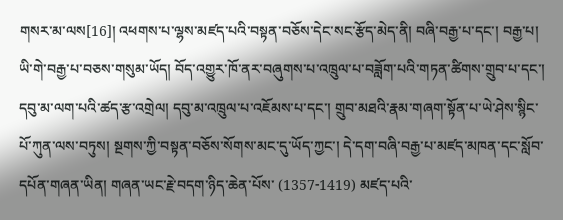གསར་མ་ལས[16]། འཕགས་པ་ལྷས་མཛད་པའི་བསྟན་བཅོས་དེང་སང་རྩོད་མེད་ནི། བཞི་བརྒྱ་པ་དང་། བརྒྱ་པ། ཡི་གེ་བརྒྱ་པ་བཅས་གསུམ་ཡོད། བོད་འགྱུར་ཁོ་ནར་བཞུགས་པ་འཁྲུལ་པ་བཟློག་པའི་གཏན་ཚིགས་གྲུབ་པ་དང་། དབུ་མ་ལག་པའི་ཚད་རྩ་འགྲེལ། དབུ་མ་འཁྲུལ་པ་འཇོམས་པ་དང་། གྲུབ་མཐའི་རྣམ་གཞག་སྟོན་པ་ཡེ་ཤེས་སྙིང་པོ་ཀུན་ལས་བཏུས། སྔགས་ཀྱི་བསྟན་བཅོས་སོགས་མང་དུ་ཡོད་ཀྱང་། དེ་དག་བཞི་བརྒྱ་པ་མཛད་མཁན་དང་སློབ་དཔོན་གཞན་ཡིན། གཞན་ཡང་རྗེ་བདག་ཉིད་ཆེན་པོས་ (1357-1419) མཛད་པའི་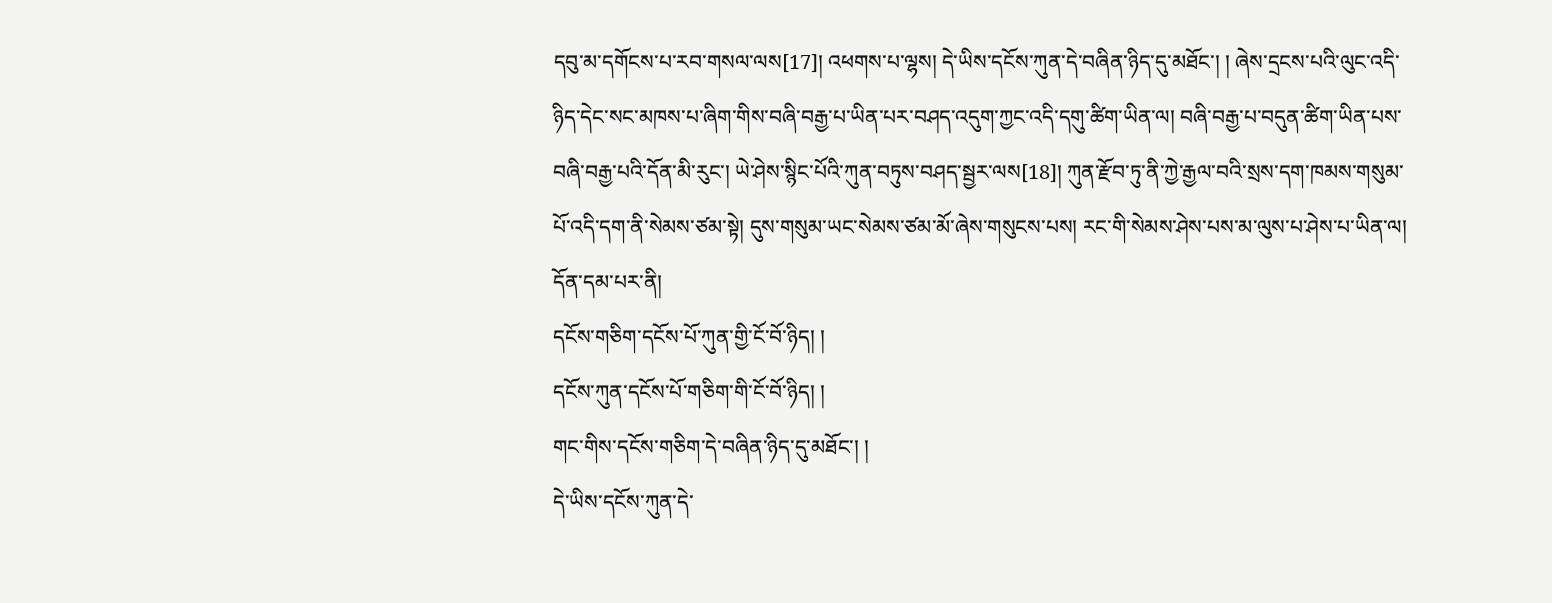དབུ་མ་དགོངས་པ་རབ་གསལ་ལས[17]། འཕགས་པ་ལྷས། དེ་ཡིས་དངོས་ཀུན་དེ་བཞིན་ཉིད་དུ་མཐོང་། ། ཞེས་དྲངས་པའི་ལུང་འདི་ཉིད་དེང་སང་མཁས་པ་ཞིག་གིས་བཞི་བརྒྱ་པ་ཡིན་པར་བཤད་འདུག་ཀྱང་འདི་དགུ་ཚིག་ཡིན་ལ། བཞི་བརྒྱ་པ་བདུན་ཚིག་ཡིན་པས་བཞི་བརྒྱ་པའི་དོན་མི་རུང་། ཡེ་ཤེས་སྙིང་པོའི་ཀུན་བཏུས་བཤད་སྦྱར་ལས[18]། ཀུན་རྫོབ་ཏུ་ནི་ཀྱེ་རྒྱལ་བའི་སྲས་དག་ཁམས་གསུམ་པོ་འདི་དག་ནི་སེམས་ཙམ་སྟེ། དུས་གསུམ་ཡང་སེམས་ཙམ་མོ་ཞེས་གསུངས་པས། རང་གི་སེམས་ཤེས་པས་མ་ལུས་པ་ཤེས་པ་ཡིན་ལ། དོན་དམ་པར་ནི།
དངོས་གཅིག་དངོས་པོ་ཀུན་གྱི་ངོ་བོ་ཉིད། །
དངོས་ཀུན་དངོས་པོ་གཅིག་གི་ངོ་བོ་ཉིད། །
གང་གིས་དངོས་གཅིག་དེ་བཞིན་ཉིད་དུ་མཐོང་། །
དེ་ཡིས་དངོས་ཀུན་དེ་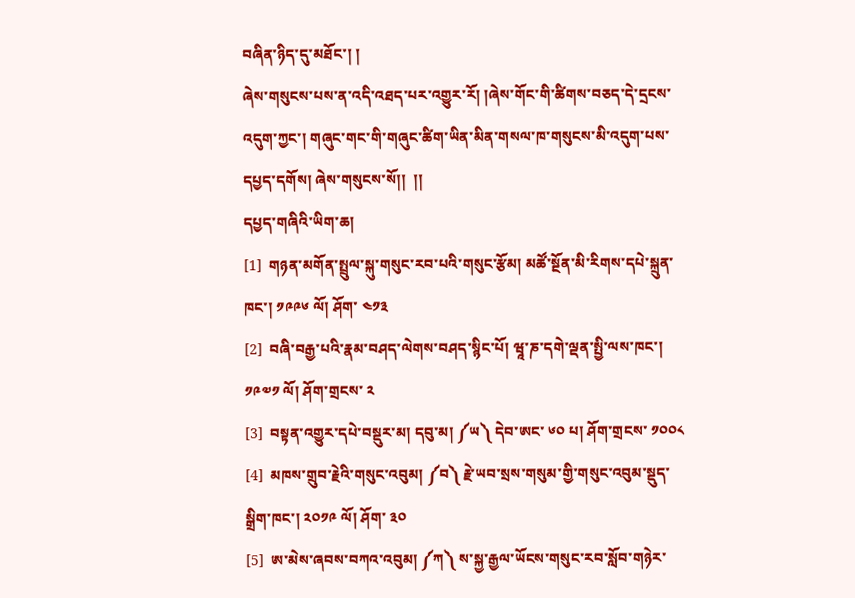བཞིན་ཉིད་དུ་མཐོང་། །
ཞེས་གསུངས་པས་ན་འདི་འཐད་པར་འགྱུར་རོ། །ཞེས་གོང་གི་ཚིགས་བཅད་དེ་དྲངས་འདུག་ཀྱང་། གཞུང་གང་གི་གཞུང་ཚིག་ཡིན་མིན་གསལ་ཁ་གསུངས་མི་འདུག་པས་དཔྱད་དགོས། ཞེས་གསུངས་སོ།།  །།
དཔྱད་གཞིའི་ཡིག་ཆ།
[1]  གཉན་མགོན་སྤྲུལ་སྐུ་གསུང་རབ་པའི་གསུང་རྩོམ། མཚོ་སྔོན་མི་རིགས་དཔེ་སྐྲུན་ཁང་། ༡༩༩༦ ལོ། ཤོག་ ༤༡༣
[2]  བཞི་བརྒྱ་པའི་རྣམ་བཤད་ལེགས་བཤད་སྙིང་པོ། ཝཱ་ཎ་དགེ་ལྡན་སྤྱི་ལས་ཁང་། ༡༩༧༡ ལོ། ཤོག་གྲངས་ ༢
[3]  བསྟན་འགྱུར་དཔེ་བསྡུར་མ། དབུ་མ། ༼ཡ༽ དེབ་ཨང་ ༦༠ པ། ཤོག་གྲངས་ ༡༠༠༨
[4]  མཁས་གྲུབ་རྗེའི་གསུང་འབུམ། ༼བ༽ རྗེ་ཡབ་སྲས་གསུམ་གྱི་གསུང་འབུམ་སྡུད་སྒྲིག་ཁང་། ༢༠༡༩ ལོ། ཤོག་ ༣༠
[5]  ཨ་མེས་ཞབས་བཀའ་འབུམ། ༼ཀ༽ ས་སྐྱ་རྒྱལ་ཡོངས་གསུང་རབ་སློབ་གཉེར་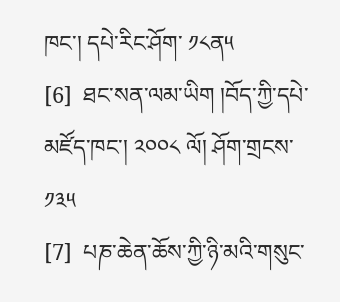ཁང་། དཔེ་རིང་ཤོག་ ༡༨ན༥
[6]  ཐང་སན་ལམ་ཡིག །བོད་ཀྱི་དཔེ་མཛོད་ཁང་། ༢༠༠༨ ལོ། ཤོག་གྲངས་ ༡༣༥
[7]  པཎ་ཆེན་ཆོས་ཀྱི་ཉི་མའི་གསུང་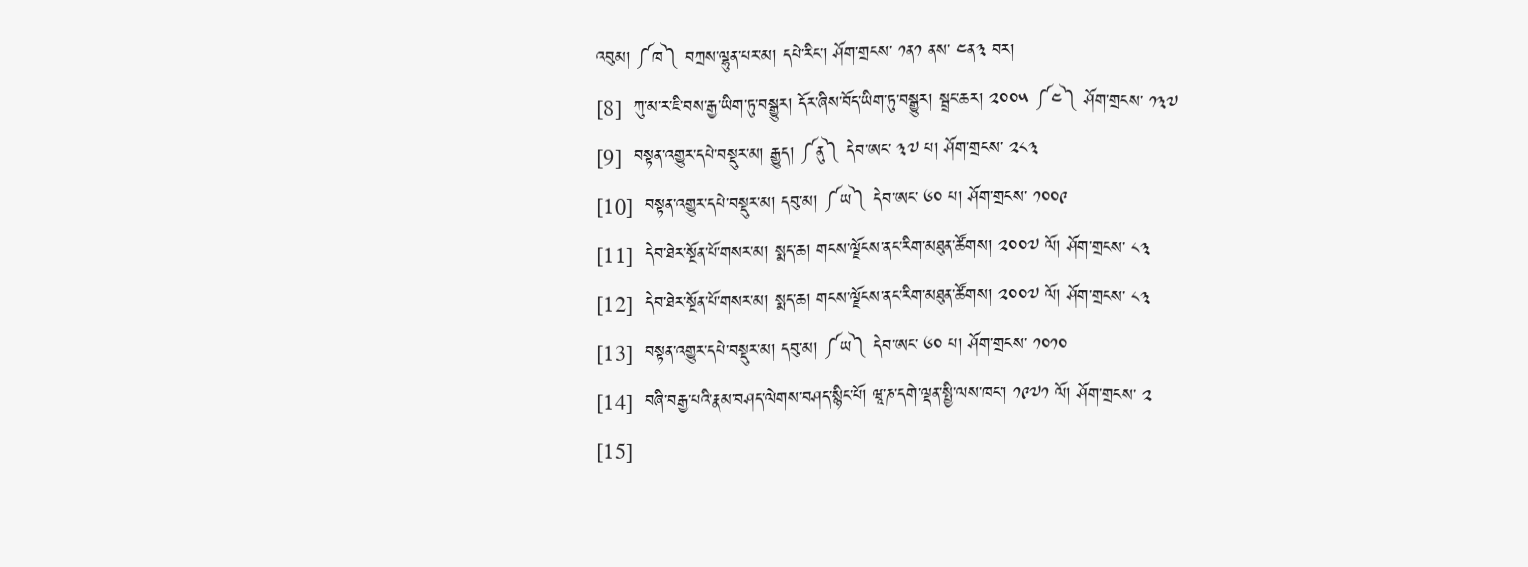འབུམ། ༼ཁ༽ བཀྲས་ལྷུན་པར་མ། དཔེ་རིང་། ཤོག་གྲངས་ ༡ན༡ ནས་ ༤ན༣ བར།
[8]  ཀུ་མ་ར་ཇི་བས་རྒྱ་ཡིག་ཏུ་བསྒྱུར། དོར་ཞིས་བོད་ཡིག་ཏུ་བསྒྱུར། སྦྲང་ཆར། ༢༠༠༥ ༼༤༽ ཤོག་གྲངས་ ༡༣༧
[9]  བསྟན་འགྱུར་དཔེ་བསྡུར་མ། རྒྱུད། ༼ནུ༽ དེབ་ཨང་ ༣༧ པ། ཤོག་གྲངས་ ༢༨༣
[10]  བསྟན་འགྱུར་དཔེ་བསྡུར་མ། དབུ་མ། ༼ཡ༽ དེབ་ཨང་ ༦༠ པ། ཤོག་གྲངས་ ༡༠༠༩
[11]  དེབ་ཐེར་སྔོན་པོ་གསར་མ། སྨད་ཆ། གངས་ལྗོངས་ནང་རིག་མཐུན་ཚོགས། ༢༠༠༧ ལོ། ཤོག་གྲངས་ ༨༣
[12]  དེབ་ཐེར་སྔོན་པོ་གསར་མ། སྨད་ཆ། གངས་ལྗོངས་ནང་རིག་མཐུན་ཚོགས། ༢༠༠༧ ལོ། ཤོག་གྲངས་ ༨༣
[13]  བསྟན་འགྱུར་དཔེ་བསྡུར་མ། དབུ་མ། ༼ཡ༽ དེབ་ཨང་ ༦༠ པ། ཤོག་གྲངས་ ༡༠༡༠
[14]  བཞི་བརྒྱ་པའི་རྣམ་བཤད་ལེགས་བཤད་སྙིང་པོ། ཝཱ་ཎ་དགེ་ལྡན་སྤྱི་ལས་ཁང་། ༡༩༧༡ ལོ། ཤོག་གྲངས་ ༢
[15]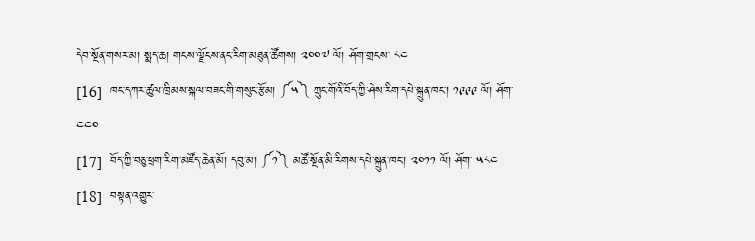དེབ་སྔོན་གསར་མ། སྨད་ཆ། གངས་ལྗོངས་ནང་རིག་མཐུན་ཚོགས། ༢༠༠༧ ལོ། ཤོག་གྲངས་ ༨༤
[16]  ཁང་དཀར་ཚུལ་ཁྲིམས་སྐལ་བཟང་གི་གསུང་རྩོམ། ༼༥༽ ཀྲུང་གོའི་བོད་ཀྱི་ཤེས་རིག་དཔེ་སྐྲུན་ཁང་། ༡༩༩༩ ལོ། ཤོག་ ༤༤༠
[17]  བོད་ཀྱི་བཅུ་ཕྲག་རིག་མཛོད་ཆེན་མོ། དབུ་མ། ༼༡༽ མཚོ་སྔོན་མི་རིགས་དཔེ་སྐྲུན་ཁང་། ༢༠༡༡ ལོ། ཤོག་ ༥༨༤
[18]  བསྟན་འགྱུར་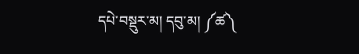དཔེ་བསྡུར་མ། དབུ་མ། ༼ཚ༽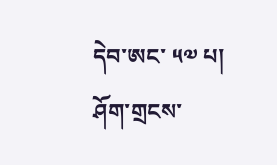དེབ་ཨང་ ༥༧ པ། ཤོག་གྲངས་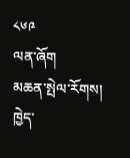༨༦༩
ལན་ཞོག
མཆན་སྤེལ་རོགས།
ཁྱེད་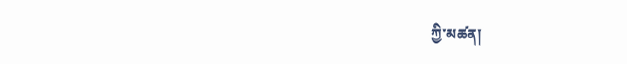ཀྱི་མཚན།